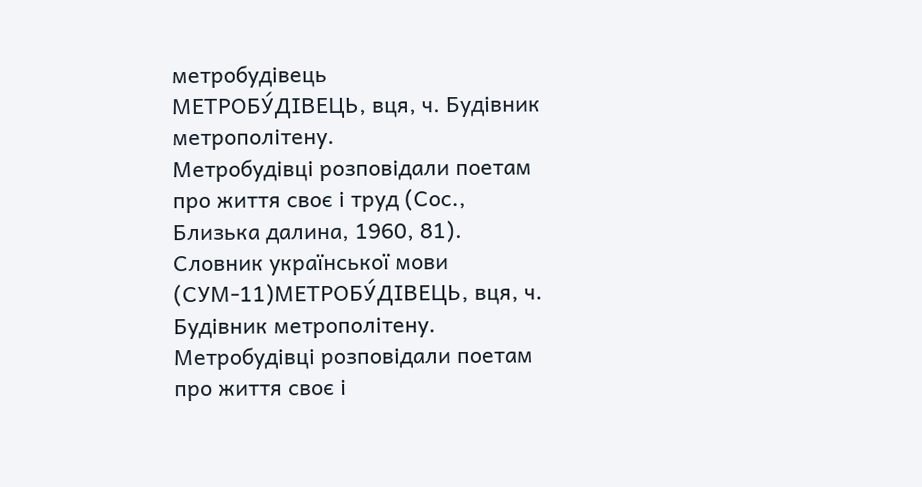метробудівець
МЕТРОБУ́ДІВЕЦЬ, вця, ч. Будівник метрополітену.
Метробудівці розповідали поетам про життя своє і труд (Сос., Близька далина, 1960, 81).
Словник української мови (СУМ-11)МЕТРОБУ́ДІВЕЦЬ, вця, ч. Будівник метрополітену.
Метробудівці розповідали поетам про життя своє і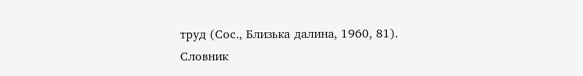труд (Сос., Близька далина, 1960, 81).
Словник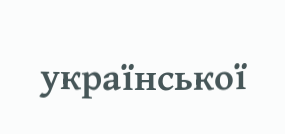української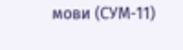мови (СУМ-11)